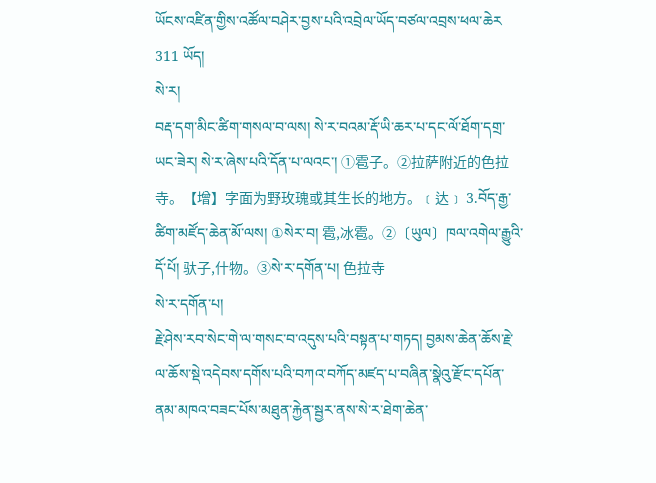ཡོངས་འཛིན་གྱིས་འཚོལ་བཤེར་བྱས་པའི་འབྲེལ་ཡོད་བཙལ་འབྲས་ཕལ་ཆེར 311 ཡོད།
སེ་ར།
བརྡ་དག་མིང་ཚིག་གསལ་བ་ལས། སེ་ར་བའམ་རྡོ་ཡི་ཆར་པ་དང་ལོ་ཐོག་དགྲ་ཡང་ཟེར། སེ་ར་ཞེས་པའི་དོན་པ་ལའང་། ①雹子。②拉萨附近的色拉寺。【增】字面为野玫瑰或其生长的地方。﹝达﹞ 3.བོད་རྒྱ་ཚིག་མཛོད་ཆེན་མོ་ལས། ①སེར་བ། 雹,冰雹。②〔ཡུལ〕ཁལ་འགེལ་རྒྱུའི་དོ་པོ། 驮子,什物。③སེ་ར་དགོན་པ། 色拉寺
སེ་ར་དགོན་པ།
རྗེ་ཤེས་རབ་སེང་གེ་ལ་གསང་བ་འདུས་པའི་བསྟན་པ་གཏད། བྱམས་ཆེན་ཆོས་རྗེ་ལ་ཆོས་སྡེ་འདེབས་དགོས་པའི་བཀའ་བཀོད་མཛད་པ་བཞིན་སྣེའུ་རྫོང་དཔོན་ནམ་མཁའ་བཟང་པོས་མཐུན་རྐྱེན་སྦྱར་ནས་སེ་ར་ཐེག་ཆེན་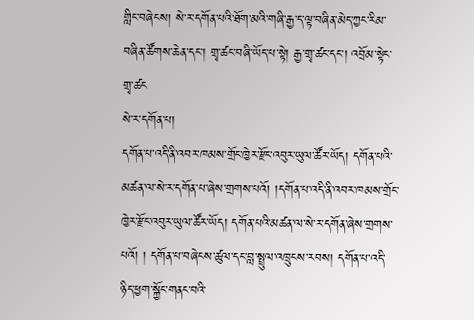གླིང་བཞེངས། སེ་ར་དགོན་པའི་ཐོག་མའི་གཞི་རྒྱ་ད་ལྟ་བཞིན་མེད་ཀྱང་རིམ་བཞིན་ཚོགས་ཆེན་དང་། གྲྭ་ཚང་བཞི་ཡོད་པ་སྟེ། རྒྱ་གྲྭ་ཚང་དང་། འབྲོམ་སྟེང་གྲྭ་ཚང
སེ་ར་དགོན་པ།
དགོན་པ་འདི་ནི་འབར་ཁམས་གྲོང་ཁྱེར་རྫོང་འབུར་ཡུལ་ཚོར་ཡོད། དགོན་པའི་མཚན་ལ་སེ་ར་དགོན་པ་ཞེས་གྲགས་པའོ། །དགོན་པ་འདི་ནི་འབར་ཁམས་གྲོང་ཁྱེར་རྫོང་འབུར་ཡུལ་ཚོར་ཡོད། དགོན་པའི་མཚན་ལ་སེ་ར་དགོན་ཞེས་གྲགས་པའོ། ། དགོན་པ་བཞེངས་ཚུལ་དང་བླ་སྤྲུལ་འཁྲུངས་རབས། དགོན་པ་འདི་ཉིད་ཕྱག་སྐྱོང་གནང་བའི་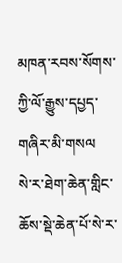མཁན་རབས་སོགས་ཀྱི་ལོ་རྒྱུས་དཔྱད་གཞིར་མི་གསལ
སེ་ར་ཐེག་ཆེན་གླིང་
ཆོས་སྡེ་ཆེན་པོ་སེ་ར་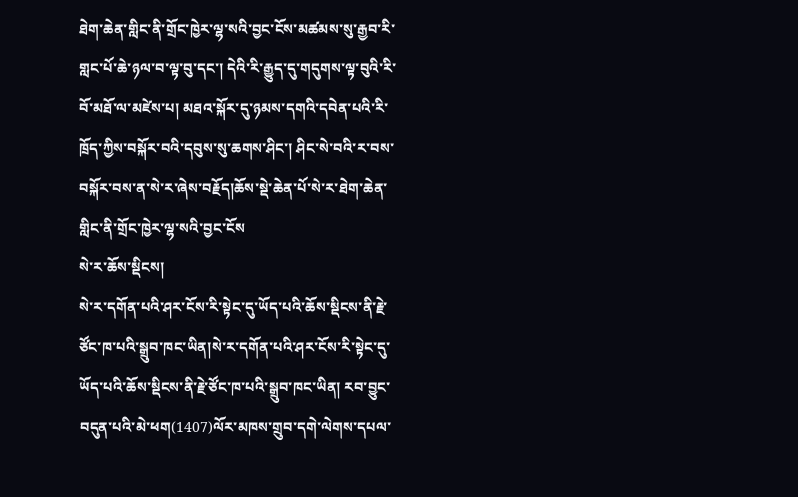ཐེག་ཆེན་གླིང་ནི་གྲོང་ཁྱེར་ལྷ་སའི་བྱང་ངོས་མཚམས་སུ་རྒྱབ་རི་གླང་པོ་ཆེ་ཉལ་བ་ལྟ་བུ་དང་། དེའི་རི་རྒྱུད་དུ་གདུགས་ལྟ་བུའི་རི་བོ་མཐོ་ལ་མཛེས་པ། མཐའ་སྐོར་དུ་ཉམས་དགའི་དབེན་པའི་རི་ཁྲོད་ཀྱིས་བསྐོར་བའི་དབུས་སུ་ཆགས་ཤིང་། ཤིང་སེ་བའི་ར་བས་བསྐོར་བས་ན་སེ་ར་ཞེས་བརྗོད།ཆོས་སྡེ་ཆེན་པོ་སེ་ར་ཐེག་ཆེན་གླིང་ནི་གྲོང་ཁྱེར་ལྷ་སའི་བྱང་ངོས
སེ་ར་ཆོས་སྡིངས།
སེ་ར་དགོན་པའི་ཤར་ངོས་རི་སྟེང་དུ་ཡོད་པའི་ཆོས་སྡིངས་ནི་རྗེ་ཙོང་ཁ་པའི་སྒྲུབ་ཁང་ཡིན།སེ་ར་དགོན་པའི་ཤར་ངོས་རི་སྟེང་དུ་ཡོད་པའི་ཆོས་སྡིངས་ནི་རྗེ་ཙོང་ཁ་པའི་སྒྲུབ་ཁང་ཡིན། རབ་བྱུང་བདུན་པའི་མེ་ཕག(1407)ལོར་མཁས་གྲུབ་དགེ་ལེགས་དཔལ་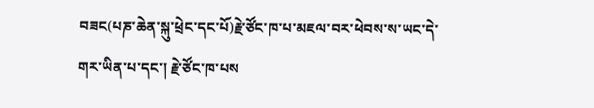བཟང(པཎ་ཆེན་སྐུ་ཕྲེང་དང་པོ)རྗེ་ཙོང་ཁ་པ་མཇལ་བར་ཕེབས་ས་ཡང་དེ་གར་ཡིན་པ་དང་། རྗེ་ཙོང་ཁ་པས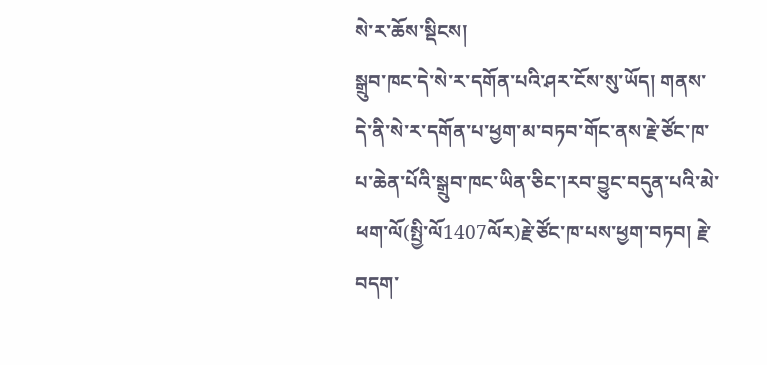སེ་ར་ཆོས་སྡིངས།
སྒྲུབ་ཁང་དེ་སེ་ར་དགོན་པའི་ཤར་ངོས་སུ་ཡོད། གནས་དེ་ནི་སེ་ར་དགོན་པ་ཕྱག་མ་བཏབ་གོང་ནས་རྗེ་ཙོང་ཁ་པ་ཆེན་པོའི་སྒྲུབ་ཁང་ཡིན་ཅིང་།རབ་བྱུང་བདུན་པའི་མེ་ཕག་ལོ(སྤྱི་ལོ1407ལོར)རྗེ་ཙོང་ཁ་པས་ཕྱག་བཏབ། རྗེ་བདག་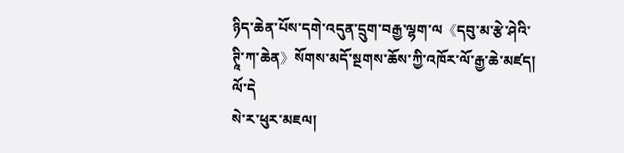ཉིད་ཆེན་པོས་དགེ་འདུན་དྲུག་བརྒྱ་ལྷག་ལ《དབུ་མ་རྩེ་ཤེའི་ཊཱི་ཀ་ཆེན》སོགས་མདོ་སྔགས་ཆོས་ཀྱི་འཁོར་ལོ་རྒྱ་ཆེ་མཛད། ལོ་དེ
སེ་ར་ཕུར་མཇལ།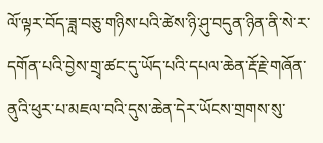ལོ་ལྟར་བོད་ཟླ་བཅུ་གཉིས་པའི་ཚེས་ཉི་ཤུ་བདུན་ཉིན་ནི་སེ་ར་དགོན་པའི་བྱེས་གྲྭ་ཚང་དུ་ཡོད་པའི་དཔལ་ཆེན་རྡོ་རྗེ་གཞོན་ནུའི་ཕུར་པ་མཇལ་བའི་དུས་ཆེན་དེར་ཡོངས་གྲགས་སུ་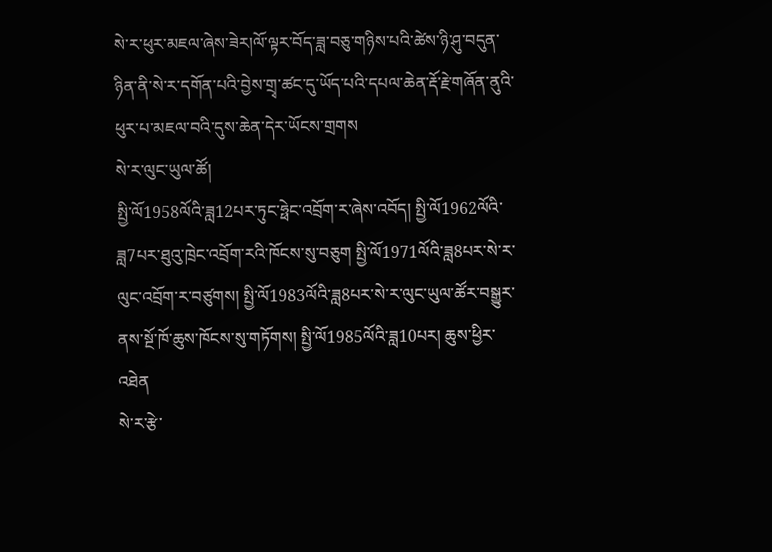སེ་ར་ཕུར་མཇལ་ཞེས་ཟེར།ལོ་ལྟར་བོད་ཟླ་བཅུ་གཉིས་པའི་ཚེས་ཉི་ཤུ་བདུན་ཉིན་ནི་སེ་ར་དགོན་པའི་བྱེས་གྲྭ་ཚང་དུ་ཡོད་པའི་དཔལ་ཆེན་རྡོ་རྗེ་གཞོན་ནུའི་ཕུར་པ་མཇལ་བའི་དུས་ཆེན་དེར་ཡོངས་གྲགས
སེ་ར་ལུང་ཡུལ་ཚོ།
སྤྱི་ལོ1958ལོའི་ཟླ12པར་ཏུང་ཧྥེང་འབྲོག་ར་ཞེས་འབོད། སྤྱི་ལོ1962ལོའི་ཟླ7པར་ཐུའུ་ཁྲེང་འབྲོག་རའི་ཁོངས་སུ་བཅུག སྤྱི་ལོ1971ལོའི་ཟླ8པར་སེ་ར་ལུང་འབྲོག་ར་བཙུགས། སྤྱི་ལོ1983ལོའི་ཟླ8པར་སེ་ར་ལུང་ཡུལ་ཚོར་བསྒྱུར་ནས་སྔོ་ཁོ་ཆུས་ཁོངས་སུ་གཏོགས། སྤྱི་ལོ1985ལོའི་ཟླ10པར། ཆུས་ཕྱིར་འཐེན
སེ་ར་རྩེ་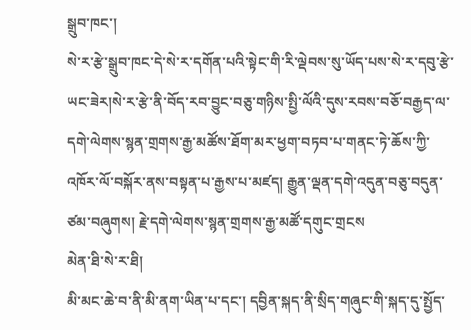སྒྲུབ་ཁང་།
སེ་ར་རྩེ་སྒྲུབ་ཁང་དེ་སེ་ར་དགོན་པའི་སྟེང་གི་རི་ལྡེབས་སུ་ཡོད་པས་སེ་ར་དབུ་རྩེ་ཡང་ཟེར།སེ་ར་རྩེ་ནི་བོད་རབ་བྱུང་བཅུ་གཉིས་སྤྱི་ལོའི་དུས་རབས་བཅོ་བརྒྱད་ལ་དགེ་ལེགས་སྙན་གྲགས་རྒྱ་མཚོས་ཐོག་མར་ཕྱག་བཏབ་པ་གནང་ཏེ་ཆོས་ཀྱི་འཁོར་ལོ་བསྐོར་ནས་བསྟན་པ་རྒྱས་པ་མཛད། རྒྱུན་ལྡན་དགེ་འདུན་བཅུ་བདུན་ཙམ་བཞུགས། རྗེ་དགེ་ལེགས་སྙན་གྲགས་རྒྱ་མཚོ་དགུང་གྲངས
མེན་ཐི་སེ་ར་ཐི།
མི་མང་ཆེ་བ་ནི་མི་ནག་ཡིན་པ་དང་། དབྱིན་སྐད་ནི་སྲིད་གཞུང་གི་སྐད་དུ་སྤྱོད་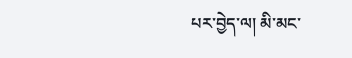པར་བྱེད་ལ། མི་མང་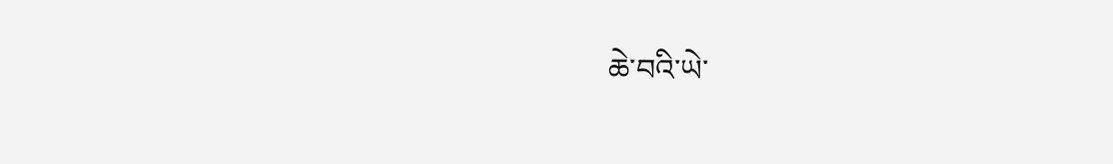ཆེ་བའི་ཡེ་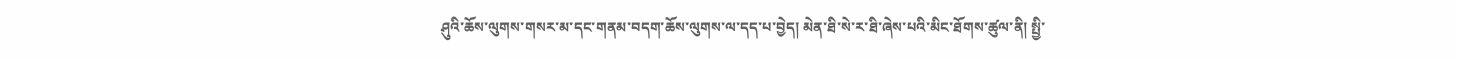ཤུའི་ཆོས་ལུགས་གསར་མ་དང་གནམ་བདག་ཆོས་ལུགས་ལ་དད་པ་བྱེད། མེན་ཐི་སེ་ར་ཐི་ཞེས་པའི་མིང་ཐོགས་ཚུལ་ནི། སྤྱི་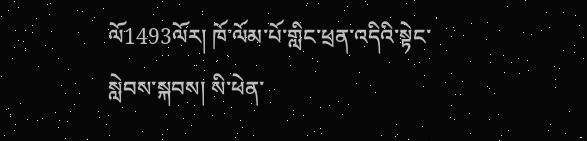ལོ1493ལོར། ཁོ་ལོམ་པོ་གླིང་ཕྲན་འདིའི་སྟེང་སླེབས་སྐབས། སི་ཕེན་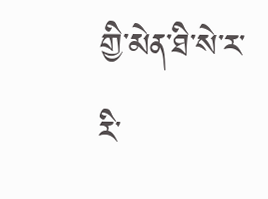གྱི་མེན་ཐི་སེ་ར་རི་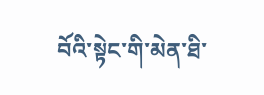བོའི་སྟེང་གི་མེན་ཐི་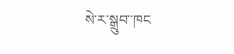སེ་ར་སྒྲུབ་་ཁང